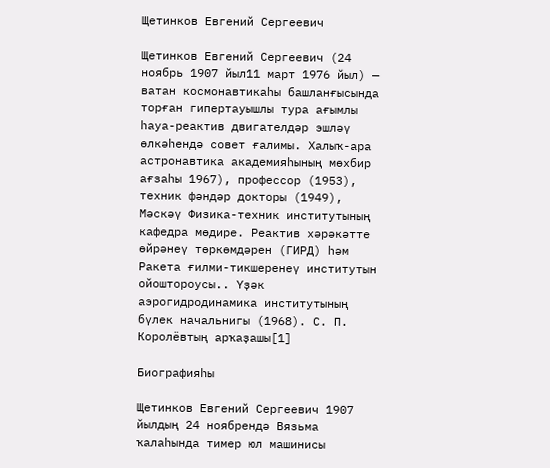Щетинков Евгений Сергеевич

Щетинков Евгений Сергеевич (24 ноябрь 1907 йыл11 март 1976 йыл) — ватан космонавтикаһы башланғысында торған гипертауышлы тура ағымлы һауа-реактив двигателдәр эшләү өлкәһендә совет ғалимы. Халыҡ-ара астронавтика академияһының мөхбир ағзаһы 1967), профессор (1953), техник фәндәр докторы (1949), Мәскәү Физика-техник институтының кафедра мөдире. Реактив хәрәкәтте өйрәнеү төркөмдәрен (ГИРД) һәм Ракета ғилми-тикшеренеү институтын ойоштороусы.. Үҙәк аэрогидродинамика институтының бүлек начальнигы (1968). С. П. Королёвтың арҡаҙашы[1]

Биографияһы

Щетинков Евгений Сергеевич 1907 йылдың 24 ноябрендә Вязьма ҡалаһында тимер юл машинисы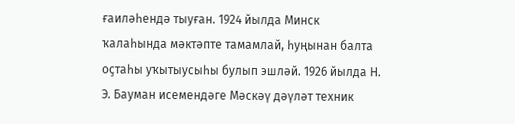ғаиләһендә тыуған. 1924 йылда Минск ҡалаһында мәктәпте тамамлай, һуңынан балта оҫтаһы уҡытыусыһы булып эшләй. 1926 йылда Н. Э. Бауман исемендәге Мәскәү дәүләт техник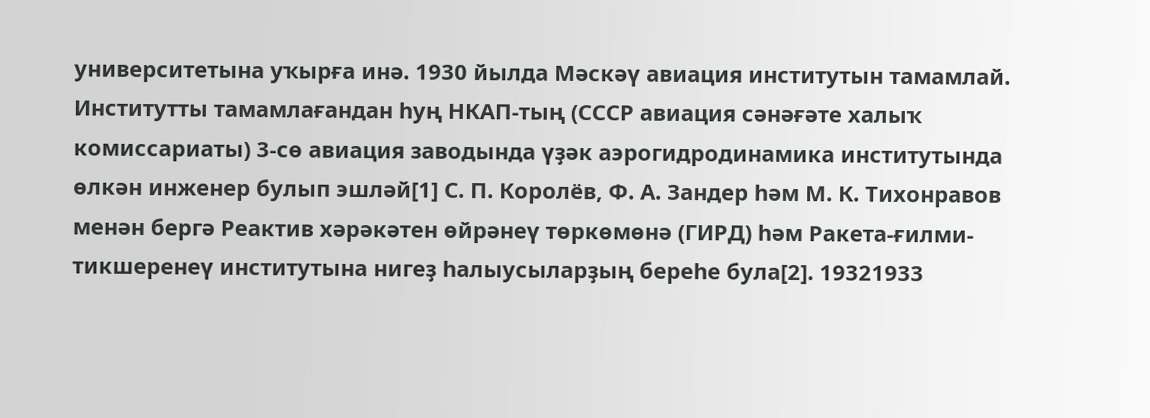университетына уҡырға инә. 1930 йылда Мәскәү авиация институтын тамамлай. Институтты тамамлағандан һуң НКАП-тың (СССР авиация сәнәғәте халыҡ комиссариаты) 3-сө авиация заводында үҙәк аэрогидродинамика институтында өлкән инженер булып эшләй[1] С. П. Королёв, Ф. А. Зандер һәм М. К. Тихонравов менән бергә Реактив хәрәкәтен өйрәнеү төркөмөнә (ГИРД) һәм Ракета-ғилми-тикшеренеү институтына нигеҙ һалыусыларҙың береһе була[2]. 19321933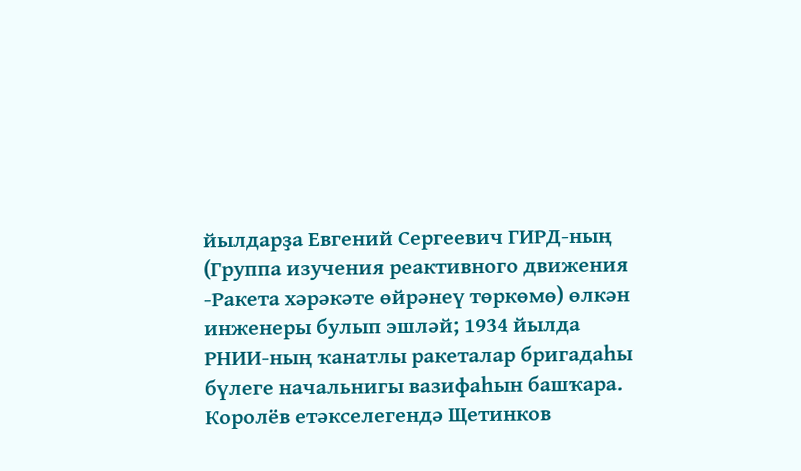йылдарҙа Евгений Сергеевич ГИРД-ның (Группа изучения реактивного движения -Ракета хәрәкәте өйрәнеү төркөмө) өлкән инженеры булып эшләй; 1934 йылда РНИИ-ның ҡанатлы ракеталар бригадаһы бүлеге начальнигы вазифаһын башҡара. Королёв етәкселегендә Щетинков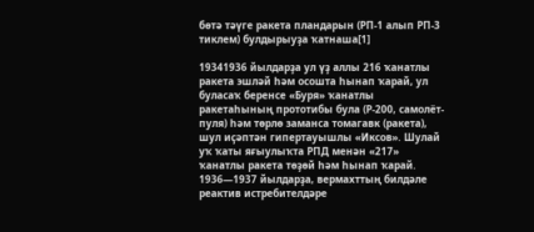бөтә тәүге ракета пландарын (РП-1 алып РП-3 тиклем) булдырыуҙа ҡатнаша[1]

19341936 йылдарҙа ул үҙ аллы 216 ҡанатлы ракета эшләй һәм осошта һынап ҡарай, ул буласаҡ беренсе «Буря» ҡанатлы ракетаһының прототибы була (Р-200, самолёт-пуля) һәм төрлө заманса томагавк (ракета), шул иҫәптән гипертауышлы «Иксов». Шулай уҡ ҡаты яғыулыҡта РПД менән «217» ҡанатлы ракета төҙөй һәм һынап ҡарай. 1936—1937 йылдарҙа, вермахттың билдәле реактив истребителдәре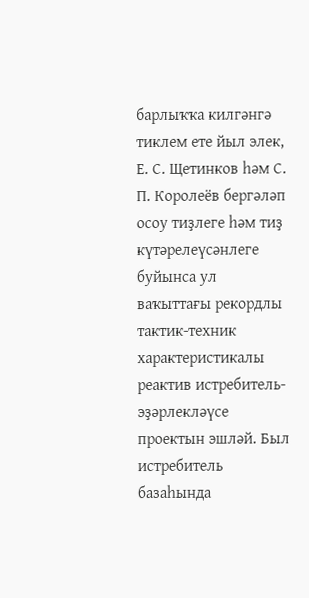барлыҡҡа килгәнгә тиклем ете йыл элек, Е. С. Щетинков һәм С. П. Королеёв бергәләп осоу тиҙлеге һәм тиҙ күтәрелеүсәнлеге буйынса ул ваҡыттағы рекордлы тактик-техник характеристикалы реактив истребитель-эҙәрлекләүсе проектын эшләй. Был истребитель базаһында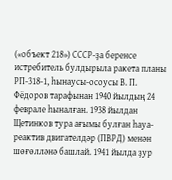(«объект 218») СССР-ҙа беренсе истребитель булдырыла ракета планы РП-318-1, һынаусы-осоусы В. П. Фёдоров тарафынан 1940 йылдың 24 феврале һыналған. 1938 йылдан Щетинков тура ағымы булған һауа-реактив двигателдәр (ПВРД) менән шөғөлләнә башлай. 1941 йылда ҙур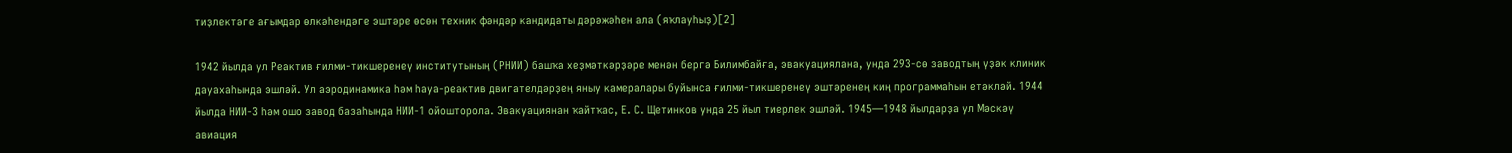тиҙлектәге ағымдар өлкәһендәге эштәре өсөн техник фәндәр кандидаты дәрәжәһен ала (яҡлауһыҙ)[2]

1942 йылда ул Реактив ғилми-тикшеренеү институтының (РНИИ) башҡа хеҙмәткәрҙәре менән бергә Билимбайға, эвакуациялана, унда 293-сө заводтың үҙәк клиник дауахаһында эшләй. Ул аэродинамика һәм һауа-реактив двигателдәрҙең яныу камералары буйынса ғилми-тикшеренеү эштәренең киң программаһын етәкләй. 1944 йылда НИИ-3 һәм ошо завод базаһында НИИ-1 ойошторола. Эвакуациянан ҡайтҡас, Е. С. Щетинков унда 25 йыл тиерлек эшләй. 1945—1948 йылдарҙа ул Мәскәү авиация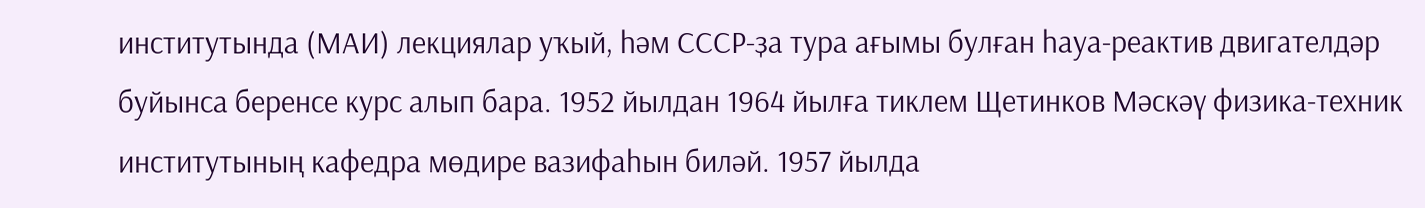институтында (МАИ) лекциялар уҡый, һәм СССР-ҙа тура ағымы булған һауа-реактив двигателдәр буйынса беренсе курс алып бара. 1952 йылдан 1964 йылға тиклем Щетинков Мәскәү физика-техник институтының кафедра мөдире вазифаһын биләй. 1957 йылда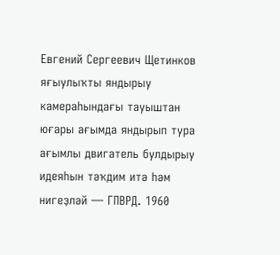Евгений Сергеевич Щетинков яғыулыҡты яндырыу камераһындағы тауыштан юғары ағымда яндырып тура ағымлы двигатель булдырыу идеяһын тәҡдим итә һәм нигеҙләй — ГПВРД. 1960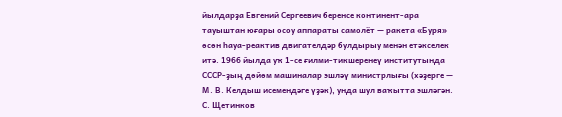йылдарҙа Евгений Сергеевич беренсе континент-ара тауыштан юғары осоу аппараты самолёт — ракета «Буря» өсөн һауа-реактив двигателдәр булдырыу менән етәкселек итә. 1966 йылда уҡ 1-се ғилми-тикшеренеү институтында СССР-ҙың дөйөм машиналар эшләү министрлығы (хәҙерге — М. В. Келдыш исемендәге үҙәк), унда шул ваҡытта эшләгән. С. Щетинков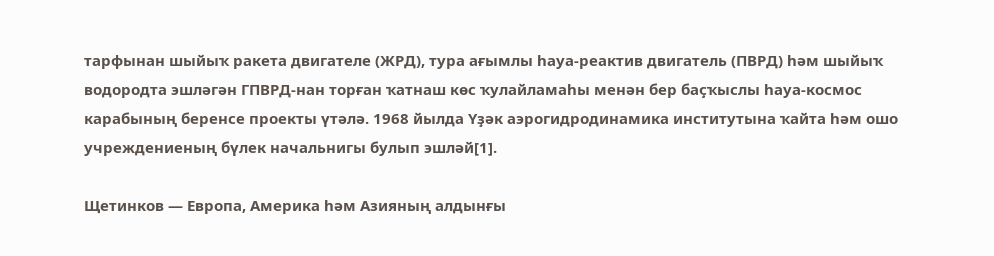тарфынан шыйыҡ ракета двигателе (ЖРД), тура ағымлы һауа-реактив двигатель (ПВРД) һәм шыйыҡ водородта эшләгән ГПВРД-нан торған ҡатнаш көс ҡулайламаһы менән бер баҫҡыслы һауа-космос карабының беренсе проекты үтәлә. 1968 йылда Үҙәк аэрогидродинамика институтына ҡайта һәм ошо учреждениеның бүлек начальнигы булып эшләй[1].

Щетинков — Европа, Америка һәм Азияның алдынғы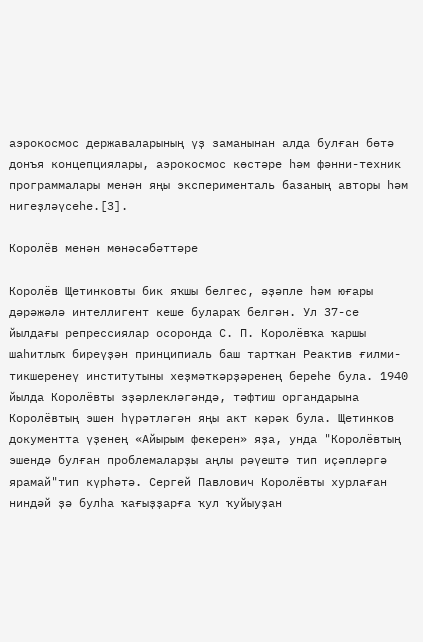аэрокосмос державаларының үҙ заманынан алда булған бөтә донъя концепциялары, аэрокосмос көстәре һәм фәнни-техник программалары менән яңы эксперименталь базаның авторы һәм нигеҙләүсеһе.[3].

Королёв менән мөнәсәбәттәре

Королёв Щетинковты бик яҡшы белгес, әҙәпле һәм юғары дәрәжәлә интеллигент кеше булараҡ белгән. Ул 37-се йылдағы репрессиялар осоронда С. П. Королёвҡа ҡаршы шаһитлыҡ биреүҙән принципиаль баш тартҡан Реактив ғилми-тикшеренеү институтыны хеҙмәткәрҙәренең береһе була. 1940 йылда Королёвты эҙәрлекләгәндә, тәфтиш органдарына Королёвтың эшен һүрәтләгән яңы акт кәрәк була. Щетинков документта үҙенең «Айырым фекерен» яҙа, унда "Королёвтың эшендә булған проблемаларҙы аңлы рәүештә тип иҫәпләргә ярамай"тип күрһәтә. Сергей Павлович Королёвты хурлаған ниндәй ҙә булһа ҡағыҙҙарға ҡул ҡуйыуҙан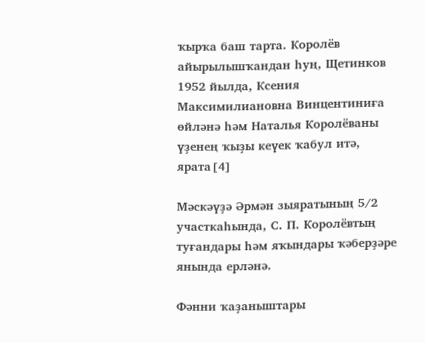ҡырҡа баш тарта. Королёв айырылышҡандан һуң, Щетинков 1952 йылда, Ксения Максимилиановна Винцентиниға өйләнә һәм Наталья Королёваны үҙенең ҡыҙы кеүек ҡабул итә, ярата[4]

Мәскәүҙә Әрмән зыяратының 5/2 участкаһында, С. П. Королёвтың туғандары һәм яҡындары ҡәберҙәре янында ерләнә.

Фәнни ҡаҙаныштары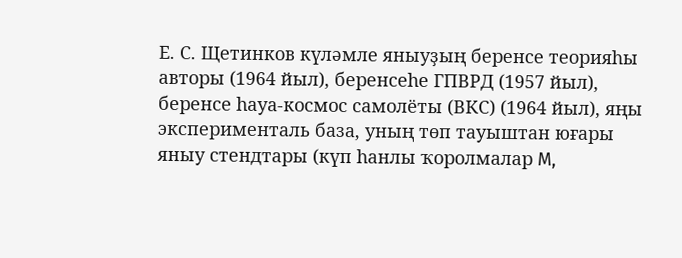Е. С. Щетинков күләмле яныуҙың беренсе теорияһы авторы (1964 йыл), беренсеһе ГПВРД (1957 йыл), беренсе һауа-космос самолёты (ВКС) (1964 йыл), яңы эксперименталь база, уның төп тауыштан юғары яныу стендтары (күп һанлы ҡоролмалар M,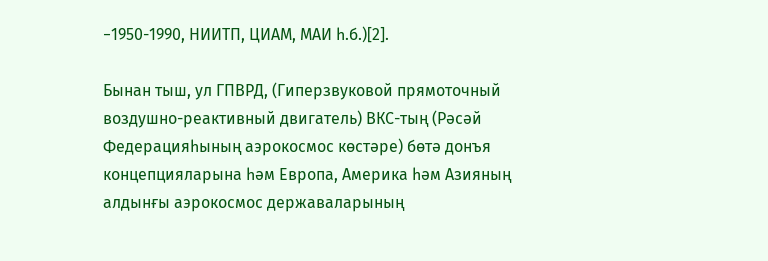−1950-1990, НИИТП, ЦИАМ, МАИ һ.б.)[2].

Бынан тыш, ул ГПВРД, (Гиперзвуковой прямоточный воздушно-реактивный двигатель) ВКС-тың (Рәсәй Федерацияһының аэрокосмос көстәре) бөтә донъя концепцияларына һәм Европа, Америка һәм Азияның алдынғы аэрокосмос державаларының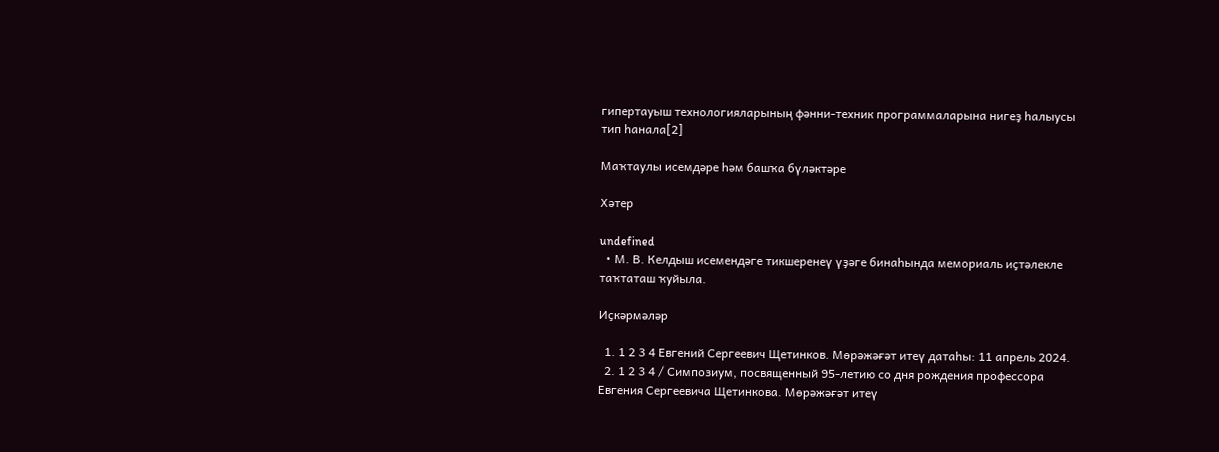гипертауыш технологияларының фәнни-техник программаларына нигеҙ һалыусы тип һанала[2]

Маҡтаулы исемдәре һәм башҡа бүләктәре

Хәтер

undefined
  • М. В. Келдыш исемендәге тикшеренеү үҙәге бинаһында мемориаль иҫтәлекле таҡтаташ ҡуйыла.

Иҫкәрмәләр

  1. 1 2 3 4 Евгений Сергеевич Щетинков. Мөрәжәғәт итеү датаһы: 11 апрель 2024.
  2. 1 2 3 4 / Симпозиум, посвященный 95-летию со дня рождения профессора Евгения Сергеевича Щетинкова. Мөрәжәғәт итеү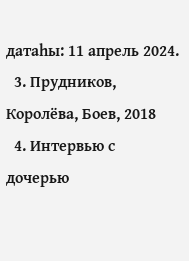датаһы: 11 апрель 2024.
  3. Прудников, Королёва, Боев, 2018
  4. Интервью с дочерью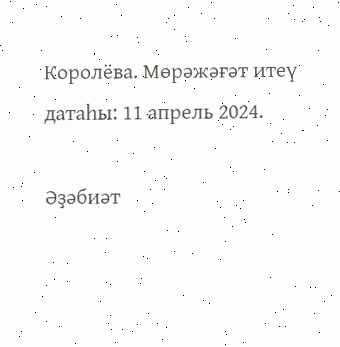Королёва. Мөрәжәғәт итеү датаһы: 11 апрель 2024.

Әҙәбиәт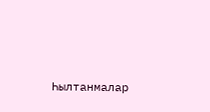Һылтанмалар